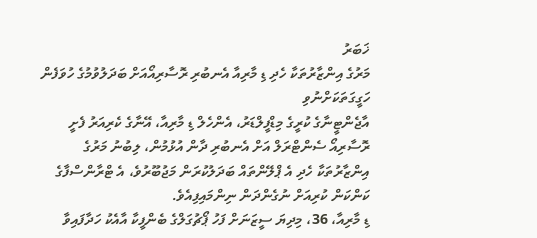ޚަބަރު
މަރުގެ އިންޒާރުތަކާ ހެދި ޑި މާރިއާ އެނބުރި ރޮސާރިއޯއަށް ބަދަލުވުމުގެ ހުވަފެން ހަގީގަތަކަށްނުވި
އާޖެންޓީނާގެ ކުރީގެ މިޑްފީލްޑަރު، އެންހެލް ޑި މާރިއާ، އޭނާގެ ކެރިއަރު ފެށީ ރޮސާރިއޯ ސެންޓްރަލް އަށް އެނބުރި ދާން އުޅުމުން، ލިބުނު މަރުގެ އިންޒާރުތަކާ ހެދި އެ ޕްލޭންތައް ބަދަލުކުރަން މަޖުބޫރުވެ، އެ ޓްރާންސްފާގެ ކަންކަން ކުރިއަށް ނުގެންދަން ނިންމައިފިއެވެ.
ޑި މާރިއާ، 36، މިދިޔަ ސީޒަނަށް ފަހު ޕޯޗުގަލްގެ ބެންފީކާ އާއެކު ހަދާފައިވާ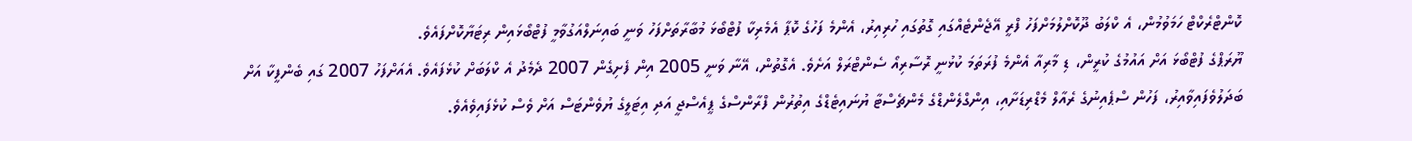ކޮންޓްރެކްޓް ހަމަވުމުން، އެ ކްލަބު ދޫކޮށްލުމަށްފަހު ފްރީ އޭޖެންޓެއްގައި ގޮތުގައި ހުރިއިރު، އެންމެ ފަހުގެ ކޮޕާ އެމެރިކާ ފުޓްބޯޅަ މުބާރާތަށްފަހު ވަނީ ބައިނަލްއަގުވާމީ ފުޓްބޯޅައިން ރިޓަޔާކޮށްފައެވެ.
ޔޫރަޕްގެ ފުޓްބޯޅަ އަށް އައުމުގެ ކުރީން، ޑި މާރިއާ އެންމެ ފުރަތަމަ ކުޅުނީ ރޮސާރިއޯ ސެންޓްރަލް އަށެވެ. އެގޮތުން، އޭނާ ވަނީ 2005 އިން ފެށިގެން 2007 ދެމެދު އެ ކްލަބަށް ކުޅެފައެވެ. އެއަށްފަހު 2007 ގައި ބެންފީކާ އަށް ބަދަލުވެފައިވާއިރު، ފަހުން ސްޕެއިނުގެ ރެއާލް މެޑްރިޑަށާއި، އިންގްލެންޑްގެ މެންޗެސްޓާ ޔުނައިޓެޑްގެ އިތުރުން ފްރާންސްގެ ޕީއެސްޖީ އަދި އިޓަލީގެ ޔުވެންޓަސް އަށް ވެސް ކުޅެފައިވެއެވެ.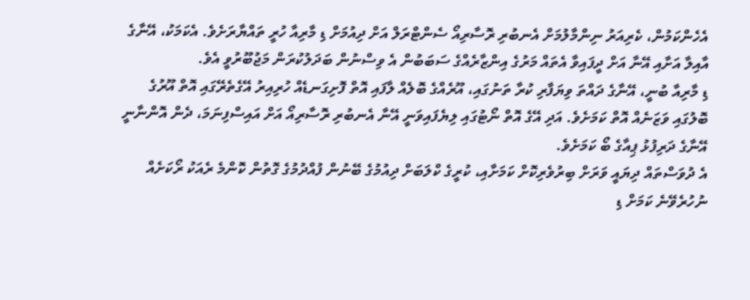އެހެންކަމުން، ކެރިއަރު ނިންމާލުމަށް އެނބުރި ރޮސާރިއޯ ސެންޓްރަލް އަށް ދިއުމަށް ޑި މާރިއާ ހުރީ ތައްޔާރަށެވެ. އެކަމަކު، އޭނާގެ އާއިލާ އަށާއި އޭނާ އަށް ދީފައިވާ އެތައް މަރުގެ އިންޒާރެއްގެ ސަބަބުން އެ ވިސްނުން ބަދަލުކުރަން މަޖުބޫރުވީ އެވެ.
ޑި މާރިއާ ބުނީ، އޭނާގެ ދައްތަ ވިޔަފާރި ކުރާ ތަނުގައި، އޫރެއްގެ ބޮލެއް ލާފައި އޮތް ފޮށިގަނޑެއް ހުރިއިރު އޭގެތެރޭގައި އޮތް އޫރުގެ ބޮލުގައި ވަޒަނެއް އޮތް ކަމަށެވެ. އަދި އޭގެ އޮތް ނޯޓުގައި ލިޔެފައިވަނީ އޭނާ އެނބުރި ރޮސާރިއޯ އަށް އައިސްފިނަމަ، ދެން އޮންނާނީ އޭނާގެ ދަރިފުޅު ޕިއާގެ ބޯ ކަމަށެވެ.
އެ ދުވަސްތައް ދިޔައީ ވަރަށް ބިރުވެރިކޮށް ކަމަށާއި، ކުރީގެ ކްލަބަށް ދިއުމުގެ ބޭނުން ފުއްދުމުގެ ގޮތުން ކޮންމެ ރެއަކު ރޯކަށެއް ނުހުރެވޭނެ ކަމަށް ޑި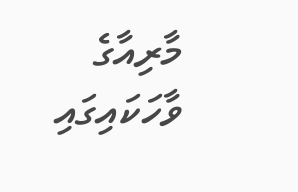މާރިއާގެ ވާހަކައިގައި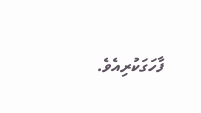ފާހަގަކުރިއެވެ.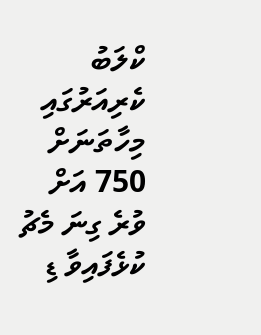ކްލަބު ކެރިއަރުގައި މިހާތަނަށް 750 އަށް ވުރެ ގިނަ މެޗު ކުޅެފައިވާ ޑި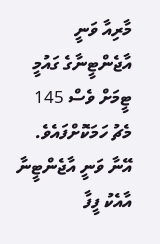މާރިއާ ވަނީ އާޖެންޓީނާގެ ގައުމީ ޓީމަށް ވެސް 145 މެޗު ހަމަކޮށްފައެވެ. އޭނާ ވަނީ އާޖެންޓީނާ އާއެކު ފީފާ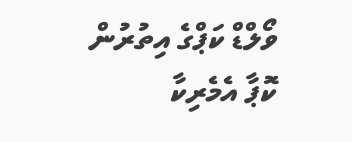ވޯލްޑް ކަޕްގެ އިތުރުން ކޮޕާ އެމެރިކާ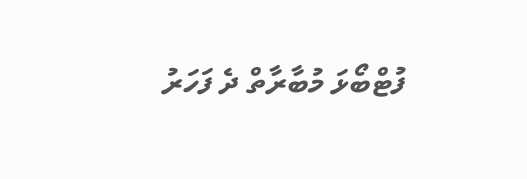ފުޓްބޯޅަ މުބާރާތް ދެ ފަހަރު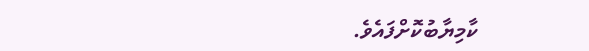ކާމިޔާބުކޮށްފައެވެ.